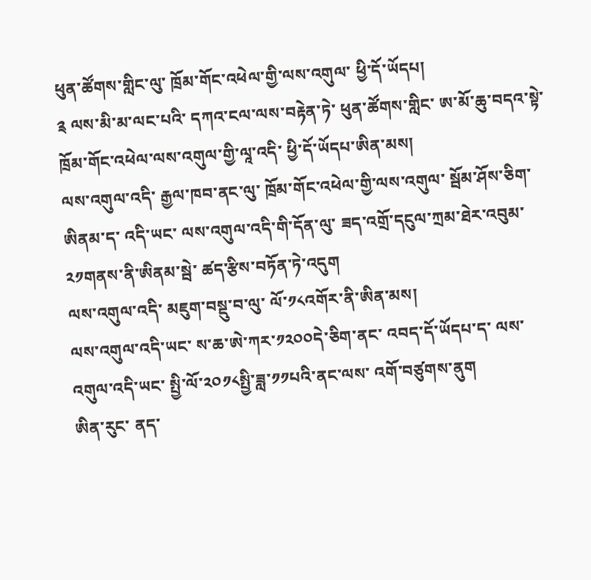ཕུན་ཚོགས་གླིང་ལུ་ ཁྲོམ་གོང་འཕེལ་གྱི་ལས་འགུལ་ ཕྱི་དོ་ཡོདཔ།
༉ ལས་མི་མ་ལང་པའི་ དཀའ་ངལ་ལས་བརྟེན་ཏེ་ ཕུན་ཚོགས་གླིང་ ཨ་མོ་ཆུ་བདའ་སྟེ་ ཁྲོམ་གོང་འཕེལ་ལས་འགུལ་གྱི་ལཱ་འདི་ ཕྱི་དོ་ཡོདཔ་ཨིན་མས།
ལས་འགུལ་འདི་ རྒྱལ་ཁབ་ནང་ལུ་ ཁྲོམ་གོང་འཕེལ་གྱི་ལས་འགུལ་ སྦོམ་ཤོས་ཅིག་ཨིནམ་ད་ འདི་ཡང་ ལས་འགུལ་འདི་གི་དོན་ལུ་ ཟད་འགྲོ་དངུལ་ཀྲམ་ཐེར་འབུམ་༢༡གནས་ནི་ཨིནམ་སྦེ་ ཚད་རྩིས་བཏོན་ཏེ་འདུག
ལས་འགུལ་འདི་ མཇུག་བསྡུ་བ་ལུ་ ལོ་༡༨འགོར་ནི་ཨིན་མས།
ལས་འགུལ་འདི་ཡང་ ས་ཆ་ཨེ་ཀར་༡༢༠༠དེ་ཅིག་ནང་ འབད་དོ་ཡོདཔ་ད་ ལས་འགུལ་འདི་ཡང་ སྤྱི་ལོ་༢༠༡༨སྤྱི་ཟླ་༡༡པའི་ནང་ལས་ འགོ་བཙུགས་ནུག
ཨིན་རུང་ ནད་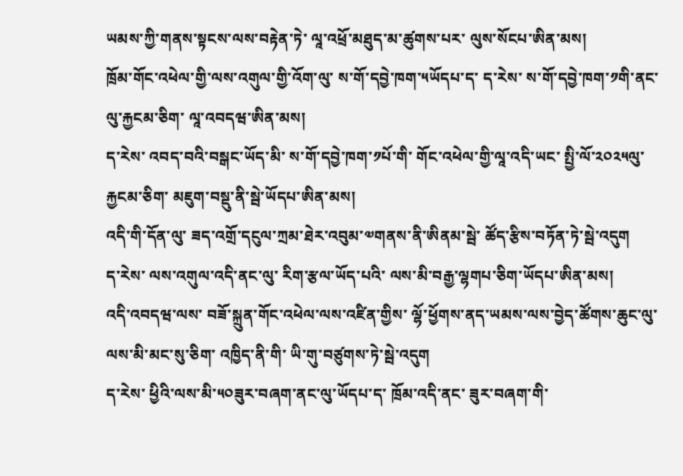ཡམས་ཀྱི་གནས་སྟངས་ལས་བརྟེན་ཏེ་ ལཱ་འཕྲོ་མཐུད་མ་ཚུགས་པར་ ལུས་སོངཔ་ཨིན་མས།
ཁྲོམ་གོང་འཕེལ་གྱི་ལས་འགུལ་གྱི་འོག་ལུ་ ས་གོ་དབྱེ་ཁག་༥ཡོདཔ་ད་ ད་རེས་ ས་གོ་དབྱེ་ཁག་༡གི་ནང་ལུ་རྐྱངམ་ཅིག་ ལཱ་འབདཝ་ཨིན་མས།
ད་རེས་ འབད་བའི་བསྒང་ཡོད་མི་ ས་གོ་དབྱེ་ཁག་༡པོ་གི་ གོང་འཕེལ་གྱི་ལཱ་འདི་ཡང་ སྤྱི་ལོ་༢༠༢༥ལུ་རྐྱངམ་ཅིག་ མཇུག་བསྡུ་ནི་སྦེ་ཡོདཔ་ཨིན་མས།
འདི་གི་དོན་ལུ་ ཟད་འགྲོ་དངུལ་ཀྲམ་ཐེར་འབུམ་༧གནས་ནི་ཨིནམ་སྦེ་ ཚོད་རྩིས་བཏོན་ཏེ་སྦེ་འདུག
ད་རེས་ ལས་འགུལ་འདི་ནང་ལུ་ རིག་རྩལ་ཡོད་པའི་ ལས་མི་བརྒྱ་ལྷགཔ་ཅིག་ཡོདཔ་ཨིན་མས།
འདི་འབདཝ་ལས་ བཟོ་སྐྲུན་གོང་འཕེལ་ལས་འཛིན་གྱིས་ ལྷོ་ཕྱོགས་ནད་ཡམས་ལས་བྱེད་ཚོགས་ཆུང་ལུ་ ལས་མི་མང་སུ་ཅིག་ འཁྱིད་ནི་གི་ ཡི་གུ་བཙུགས་ཏེ་སྦེ་འདུག
ད་རེས་ ཕྱིའི་ལས་མི་༥༠ཟུར་བཞག་ནང་ལུ་ཡོདཔ་ད་ ཁྲོམ་འདི་ནང་ ཟུར་བཞག་གི་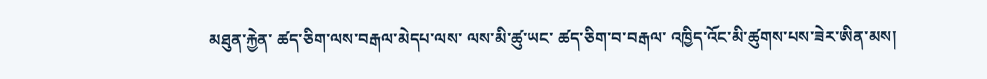མཐུན་རྐྱེན་ ཚད་ཅིག་ལས་བརྒལ་མེདཔ་ལས་ ལས་མི་ཚུ་ཡང་ ཚད་ཅིག་བ་བརྒལ་ འཁྱིད་འོང་མི་ཚུགས་པས་ཟེར་ཨིན་མས།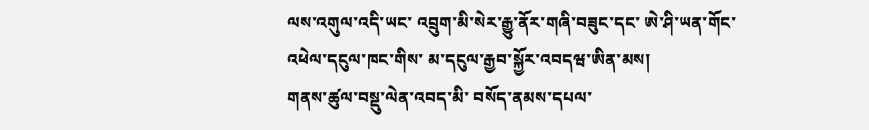ལས་འགུལ་འདི་ཡང་ འབྲུག་མི་སེར་རྒྱུ་ནོར་གཞི་བཟུང་དང་ ཨེ་ཤི་ཡན་གོང་འཕེལ་དངུལ་ཁང་གིས་ མ་དངུལ་རྒྱབ་སྐྱོར་འབདཝ་ཨིན་མས།
གནས་ཚུལ་བསྡུ་ལེན་འབད་མི་ བསོད་ནམས་དཔལ་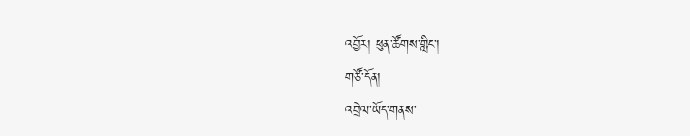འབྱོར། ཕུན་ཚོགས་གླིང་།
གཙོ་དོན།
འབྲེལ་ཡོད་གནས་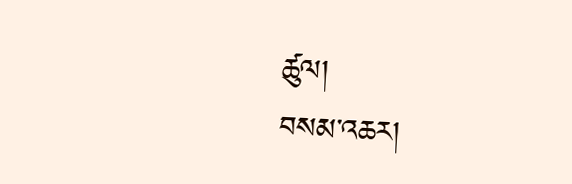ཚུལ།
བསམ་འཆར།